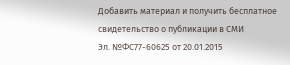Добавить материал и получить бесплатное свидетельство о публикации в СМИ
Эл. №ФС77-60625 от 20.01.2015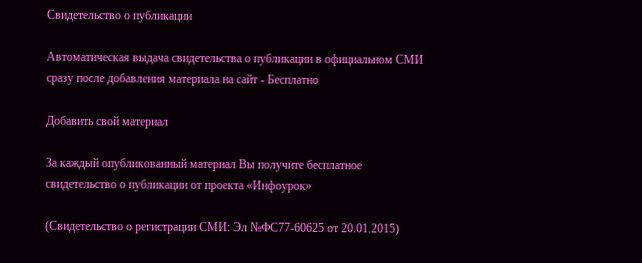Свидетельство о публикации

Автоматическая выдача свидетельства о публикации в официальном СМИ сразу после добавления материала на сайт - Бесплатно

Добавить свой материал

За каждый опубликованный материал Вы получите бесплатное свидетельство о публикации от проекта «Инфоурок»

(Свидетельство о регистрации СМИ: Эл №ФС77-60625 от 20.01.2015)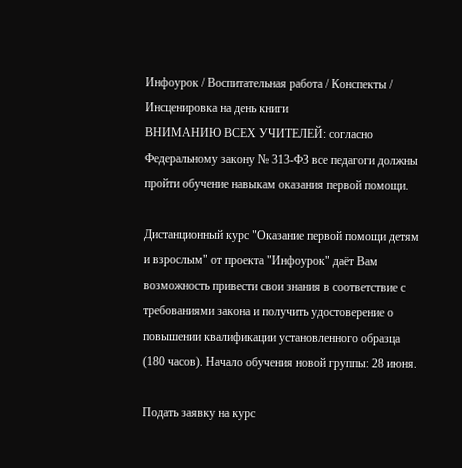Инфоурок / Воспитательная работа / Конспекты / Инсценировка на день книги
ВНИМАНИЮ ВСЕХ УЧИТЕЛЕЙ: согласно Федеральному закону № 313-ФЗ все педагоги должны пройти обучение навыкам оказания первой помощи.

Дистанционный курс "Оказание первой помощи детям и взрослым" от проекта "Инфоурок" даёт Вам возможность привести свои знания в соответствие с требованиями закона и получить удостоверение о повышении квалификации установленного образца (180 часов). Начало обучения новой группы: 28 июня.

Подать заявку на курс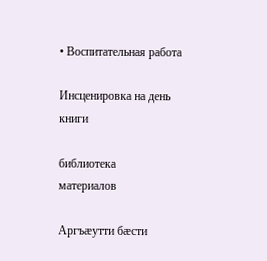• Воспитательная работа

Инсценировка на день книги

библиотека
материалов

Аргъæутти бæсти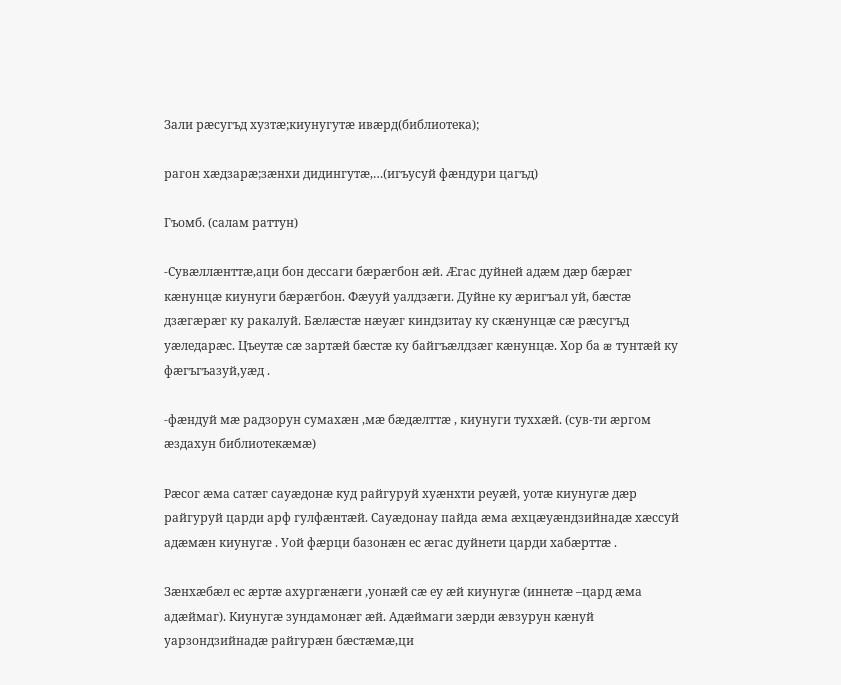Зали рæсугъд хузтæ;киунугутæ ивæрд(библиотека);

рагон хæдзарæ;зæнхи дидингутæ,…(игъусуй фæндури цагъд)

Гъомб. (салам раттун)

-Сувæллæнттæ,аци бон дессаги бæрæгбон æй. Æгас дуйней адæм дæр бæрæг кæнунцæ киунуги бæрæгбон. Фæууй уалдзæги. Дуйне ку æригъал уй, бæстæ дзæгæрæг ку ракалуй. Бæлæстæ нæуæг киндзитау ку скæнунцæ сæ рæсугъд уæледарæс. Цъеутæ сæ зартæй бæстæ ку байгъæлдзæг кæнунцæ. Хор ба æ тунтæй ку фæгъгъазуй,уæд .

-фæндуй мæ радзорун сумахæн ,мæ бæдæлттæ , киунуги туххæй. (сув-ти æргом æздахун библиотекæмæ)

Рæсог æма сатæг сауæдонæ куд райгуруй хуæнхти реуæй, уотæ киунугæ дæр райгуруй царди арф гулфæнтæй. Сауæдонау пайда æма æхцæуæндзийнадæ хæссуй адæмæн киунугæ . Уой фæрци базонæн ес æгас дуйнети царди хабæрттæ .

Зæнхæбæл ес æртæ ахургæнæги ,уонæй сæ еу æй киунугæ (иннетæ –цард æма адæймаг). Киунугæ зундамонæг æй. Адæймаги зæрди æвзурун кæнуй уарзондзийнадæ райгурæн бæстæмæ,ци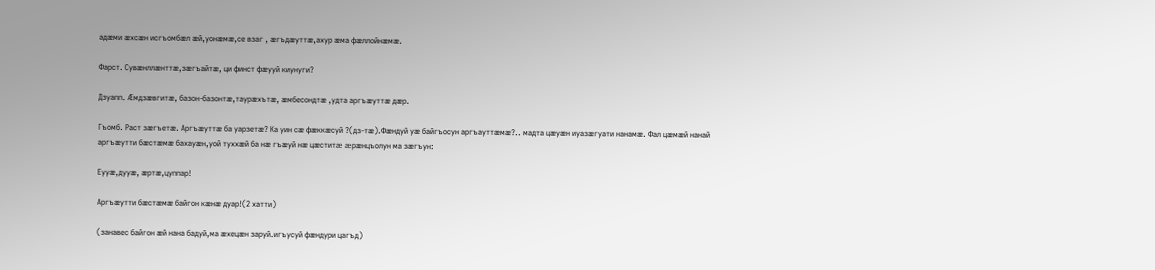адæми æхсæн исгъомбæл æй,уонæмæ,се взаг , æгъдæуттæ,ахур æма фæллойнæмæ.

Фарст. Сувæнллæнттæ,зæгъайтæ, ци финст фæууй киунуги?

Дзуапп. Æмдзæвгитæ, базон-базонтæ,таурæхътæ, æмбесондтæ ,удта аргъæуттæ дæр.

Гъомб. Раст зæгъетæ. Аргъæуттæ ба уарзетæ? Ка уин сæ фæккæсуй ?(дз-тæ).Фæндуй уæ байгъосун аргъауттæмæ?.. мадта цæуæн иуазæгуати нанамæ. Фал цæмæй нанай аргъæутти бæстæмæ бахауæн,уой туххæй ба нæ гъæуй нæ цæститæ æрæнцъолун ма зæгъун:

Еууæ,дууæ, æртæ,цуппар!

Аргъæутти бæстæмæ байгон кæнæ дуар!(2 хатти)

(занавес байгон æй нана бадуй,ма æхецæн заруй.игъусуй фæндури цагъд)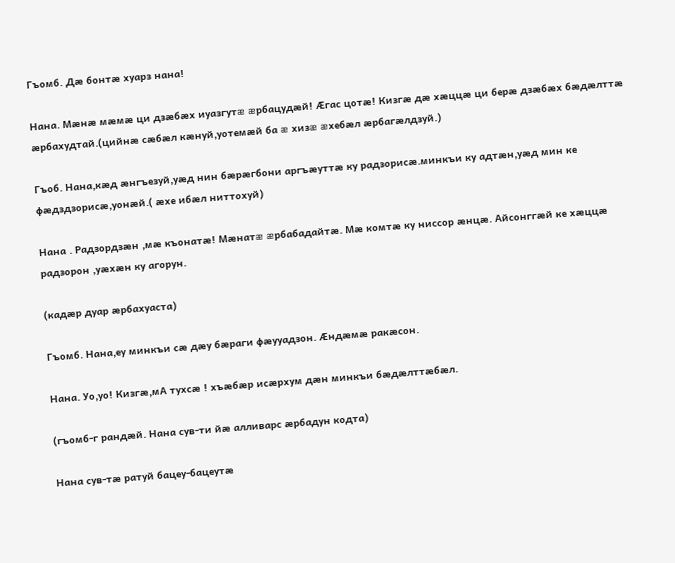Гъомб. Дæ бонтæ хуарз нана!

Нана. Мæнæ мæмæ ци дзæбæх иуазгутæ æрбацудæй! Æгас цотæ! Кизгæ дæ хæццæ ци берæ дзæбæх бæдæлттæ æрбахудтай.(цийнæ сæбæл кæнуй,уотемæй ба æ хизæ æхебæл æрбагæлдзуй.)

Гъоб. Нана,кæд æнгъезуй,уæд нин бæрæгбони аргъæуттæ ку радзорисæ.минкъи ку адтæн,уæд мин ке фæдздзорисæ,уонæй.( æхе ибæл ниттохуй)

Нана . Радзордзæн ,мæ къонатæ! Мæнатæ æрбабадайтæ. Мæ комтæ ку ниссор æнцæ. Айсонггæй ке хæццæ радзорон ,уæхæн ку агорун.

(кадæр дуар æрбахуаста)

Гъомб. Нана,еу минкъи сæ дæу бæраги фæууадзон. Æндæмæ ракæсон.

Нана. Уо,уо! Кизгæ,мА тухсæ ! хъæбæр исæрхум дæн минкъи бæдæлттæбæл.

(гъомб-г рандæй. Нана сув-ти йæ алливарс æрбадун кодта)

Нана сув-тæ ратуй бацеу-бацеутæ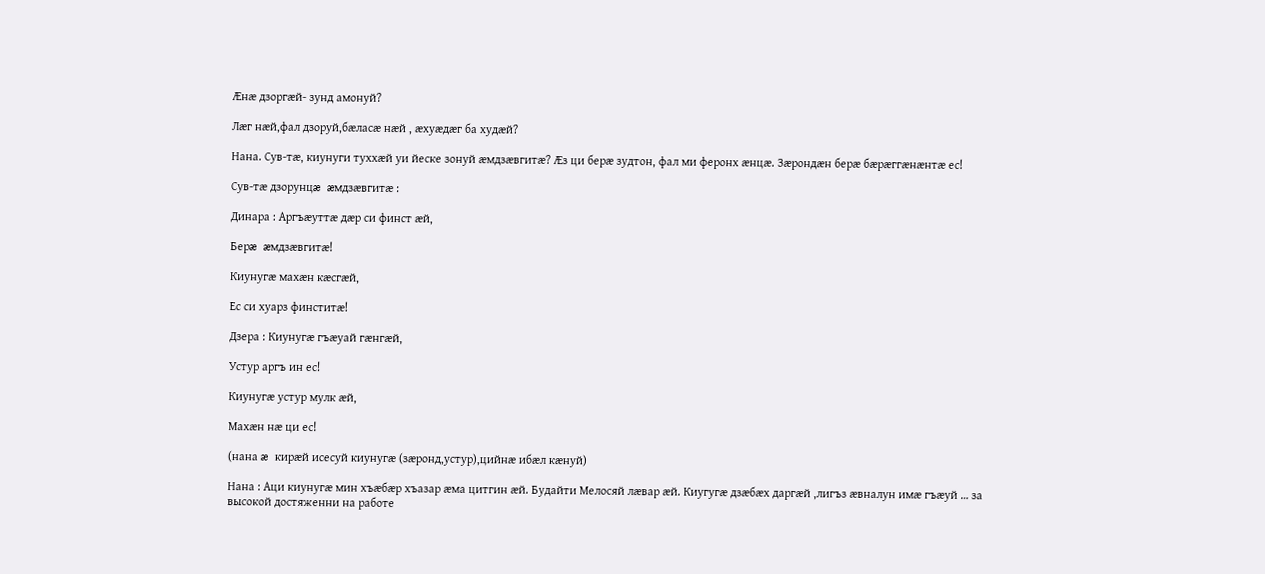Æнæ дзоргæй- зунд амонуй?

Лæг нæй,фал дзоруй,бæласæ нæй , æхуæдæг ба худæй?

Нана. Сув-тæ, киунуги туххæй уи йеске зонуй æмдзæвгитæ? Æз ци берæ зудтон, фал ми феронх æнцæ. Зæрондæн берæ бæрæггæнæнтæ ес!

Сув-тæ дзорунцæ æмдзæвгитæ :

Динара : Аргъæуттæ дæр си финст æй,

Берæ æмдзæвгитæ!

Киунугæ махæн кæсгæй,

Ес си хуарз финститæ!

Дзера : Киунугæ гъæуай гæнгæй,

Устур аргъ ин ес!

Киунугæ устур мулк æй,

Махæн нæ ци ес!

(нана æ кирæй исесуй киунугæ (зæронд,устур),цийнæ ибæл кæнуй)

Нана : Аци киунугæ мин хъæбæр хъазар æма цитгин æй. Будайти Мелосяй лæвар æй. Киугугæ дзæбæх даргæй ,лигъз æвналун имæ гъæуй … за высокой достяженни на работе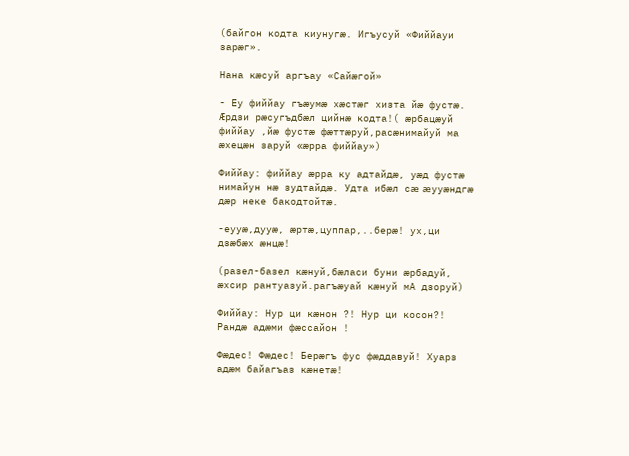(байгон кодта киунугæ. Игъусуй «Фиййауи зарæг».

Нана кæсуй аргъау «Сайæгой»

- Еу фиййау гъæумæ хæстæг хизта йæ фустæ. Æрдзи рæсугъдбæл цийнæ кодта!( æрбацæуй фиййау ,йæ фустæ фæттæруй,расæнимайуй ма æхецæн заруй «æрра фиййау»)

Фиййау: фиййау æрра ку адтайдæ, уæд фустæ нимайун нæ зудтайдæ. Удта ибæл сæ æууæндгæ дæр неке бакодтойтæ.

-еууæ,дууæ, æртæ,цуппар,..берæ! ух,ци дзæбæх æнцæ!

(разел-базел кæнуй,бæласи буни æрбадуй, æхсир рантуазуй.рагъæуай кæнуй мА дзоруй)

Фиййау: Нур ци кæнон ?! Нур ци косон?! Рандæ адæми фæссайон !

Фæдес! Фæдес! Берæгъ фус фæддавуй! Хуарз адæм байагъаз кæнетæ!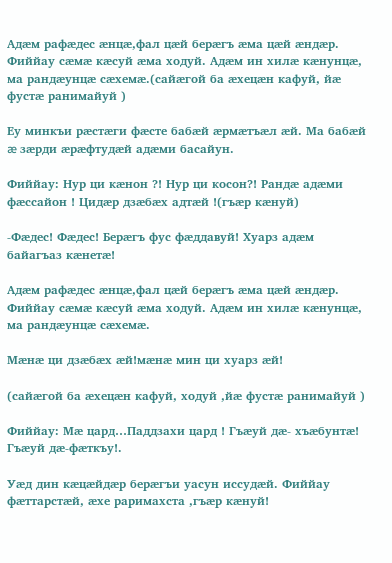Адæм рафæдес æнцæ,фал цæй берæгъ æма цæй æндæр. Фиййау сæмæ кæсуй æма ходуй. Адæм ин хилæ кæнунцæ, ма рандæунцæ сæхемæ.(сайæгой ба æхецæн кафуй, йæ фустæ ранимайуй )

Еу минкъи рæстæги фæсте бабæй æрмæтъæл æй. Ма бабæй æ зæрди æрæфтудæй адæми басайун.

Фиййау: Нур ци кæнон ?! Нур ци косон?! Рандæ адæми фæссайон ! Цидæр дзæбæх адтæй !(гъæр кæнуй)

-Фæдес! Фæдес! Берæгъ фус фæддавуй! Хуарз адæм байагъаз кæнетæ!

Адæм рафæдес æнцæ,фал цæй берæгъ æма цæй æндæр. Фиййау сæмæ кæсуй æма ходуй. Адæм ин хилæ кæнунцæ, ма рандæунцæ сæхемæ.

Мæнæ ци дзæбæх æй!мæнæ мин ци хуарз æй!

(сайæгой ба æхецæн кафуй, ходуй ,йæ фустæ ранимайуй )

Фиййау: Мæ цард…Паддзахи цард ! Гъæуй дæ- хъæбунтæ! Гъæуй дæ-фæткъу!.

Уæд дин кæцæйдæр берæгъи уасун иссудæй. Фиййау фæттарстæй, æхе раримахста ,гъæр кæнуй!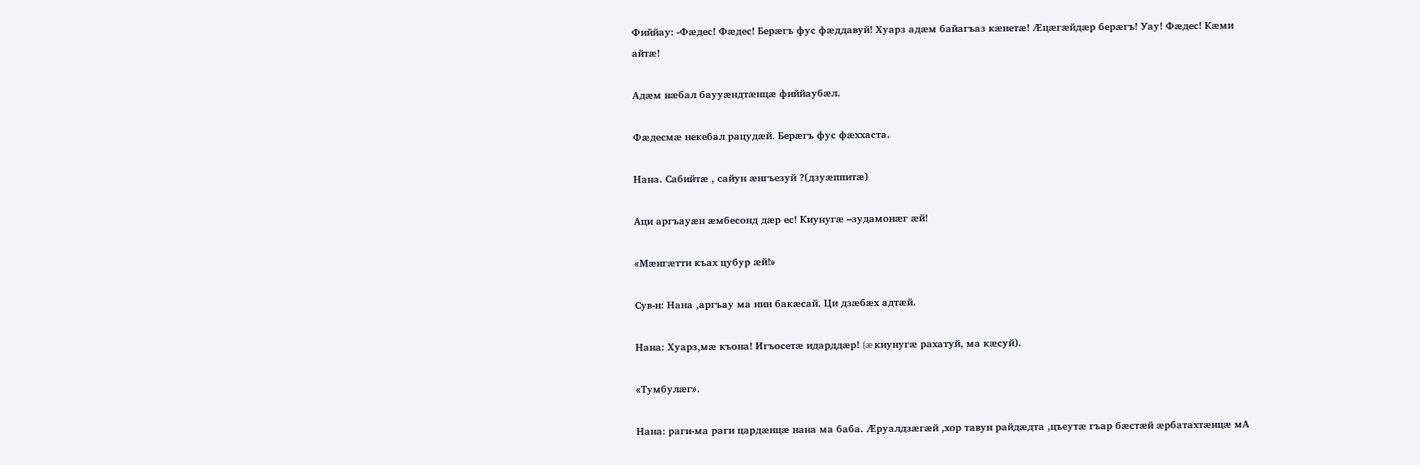Фиййау: -Фæдес! Фæдес! Берæгъ фус фæддавуй! Хуарз адæм байагъаз кæнетæ! Æцæгæйдæр берæгъ! Уау! Фæдес! Кæми айтæ!

Адæм нæбал баууæндтæнцæ фиййаубæл.

Фæдесмæ некебал рацудæй. Берæгъ фус фæххаста.

Нана. Сабийтæ , сайун æнгъезуй ?(дзуæппитæ)

Аци аргъауæн æмбесонд дæр ес! Киунугæ –зудамонæг æй!

«Мæнгæтти къах цубур æй!»

Сув-н: Нана ,аргъау ма нин бакæсай. Ци дзæбæх адтæй.

Нана: Хуарз,мæ къона! Игъосетæ идарддæр! (æ киунугæ рахатуй, ма кæсуй).

«Тумбулæг».

Нана: раги-ма раги цардæнцæ нана ма баба. Æруалдзæгæй ,хор тавун райдæдта ,цъеутæ гъар бæстæй æрбатахтæнцæ мА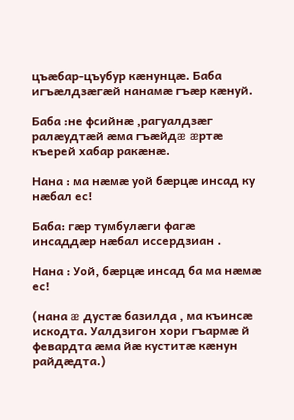цъæбар-цъубур кæнунцæ. Баба игъæлдзæгæй нанамæ гъæр кæнуй.

Баба :не фсийнæ ,рагуалдзæг ралæудтæй æма гъæйдæ æртæ къерей хабар ракæнæ.

Нана : ма нæмæ уой бæрцæ инсад ку нæбал ес!

Баба: гæр тумбулæги фагæ инсаддæр нæбал иссердзиан .

Нана : Уой, бæрцæ инсад ба ма нæмæ ес!

(нана æ дустæ базилда , ма къинсæ искодта. Уалдзигон хори гъармæ й февардта æма йæ куститæ кæнун райдæдта.)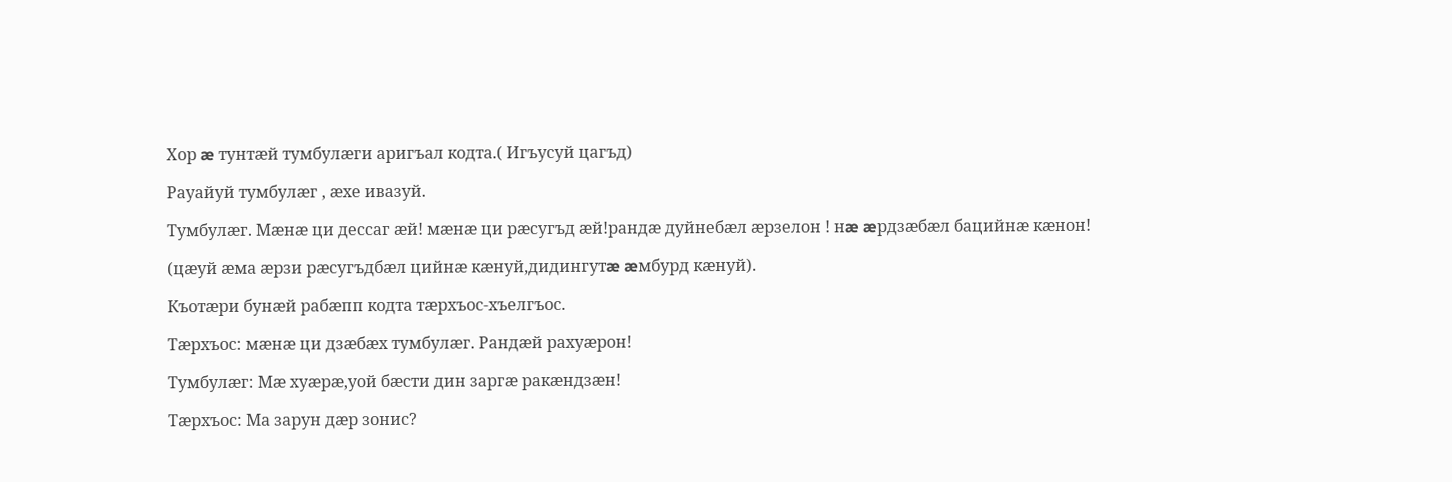Хор æ тунтæй тумбулæги аригъал кодта.( Игъусуй цагъд)

Рауайуй тумбулæг , æхе ивазуй.

Тумбулæг. Мæнæ ци дессаг æй! мæнæ ци рæсугъд æй!рандæ дуйнебæл æрзелон ! нæ æрдзæбæл бацийнæ кæнон!

(цæуй æма æрзи рæсугъдбæл цийнæ кæнуй,дидингутæ æмбурд кæнуй).

Къотæри бунæй рабæпп кодта тæрхъос-хъелгъос.

Тæрхъос: мæнæ ци дзæбæх тумбулæг. Рандæй рахуæрон!

Тумбулæг: Мæ хуæрæ,уой бæсти дин заргæ ракæндзæн!

Тæрхъос: Ма зарун дæр зонис?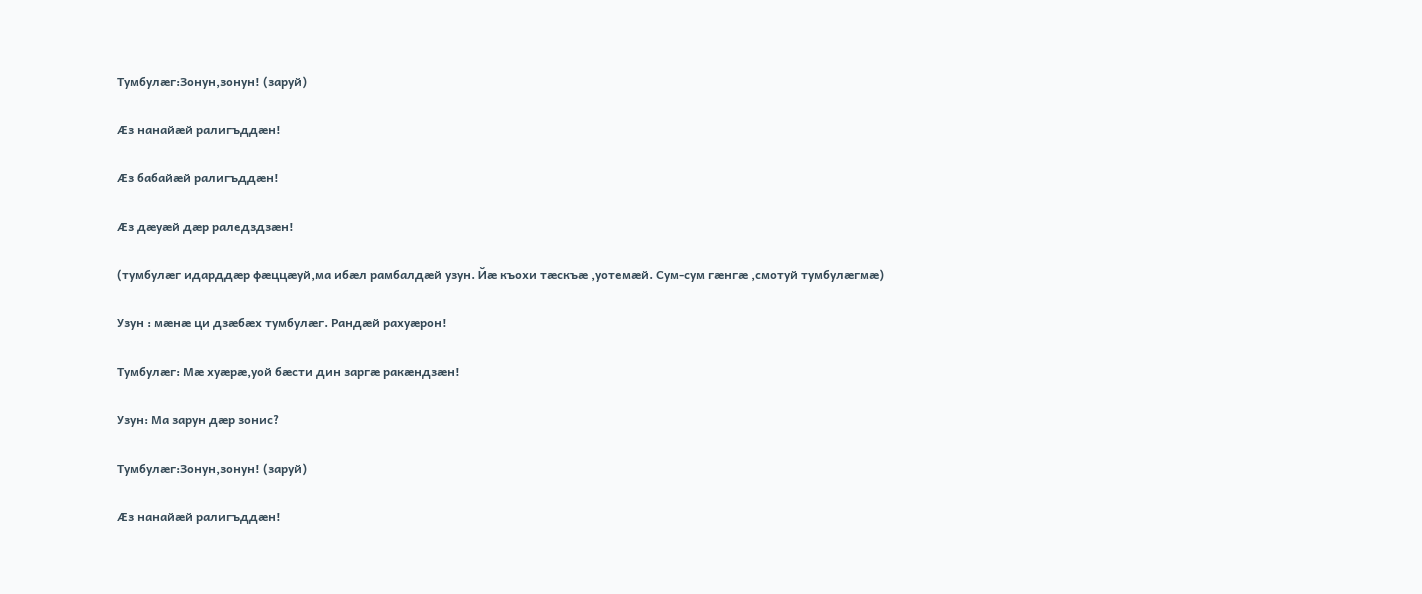Тумбулæг:Зонун,зонун! (заруй)

Æз нанайæй ралигъддæн!

Æз бабайæй ралигъддæн!

Æз дæуæй дæр раледздзæн!

(тумбулæг идарддæр фæццæуй,ма ибæл рамбалдæй узун. Йæ къохи тæскъæ ,уотемæй. Сум-сум гæнгæ ,смотуй тумбулæгмæ)

Узун : мæнæ ци дзæбæх тумбулæг. Рандæй рахуæрон!

Тумбулæг: Мæ хуæрæ,уой бæсти дин заргæ ракæндзæн!

Узун: Ма зарун дæр зонис?

Тумбулæг:Зонун,зонун! (заруй)

Æз нанайæй ралигъддæн!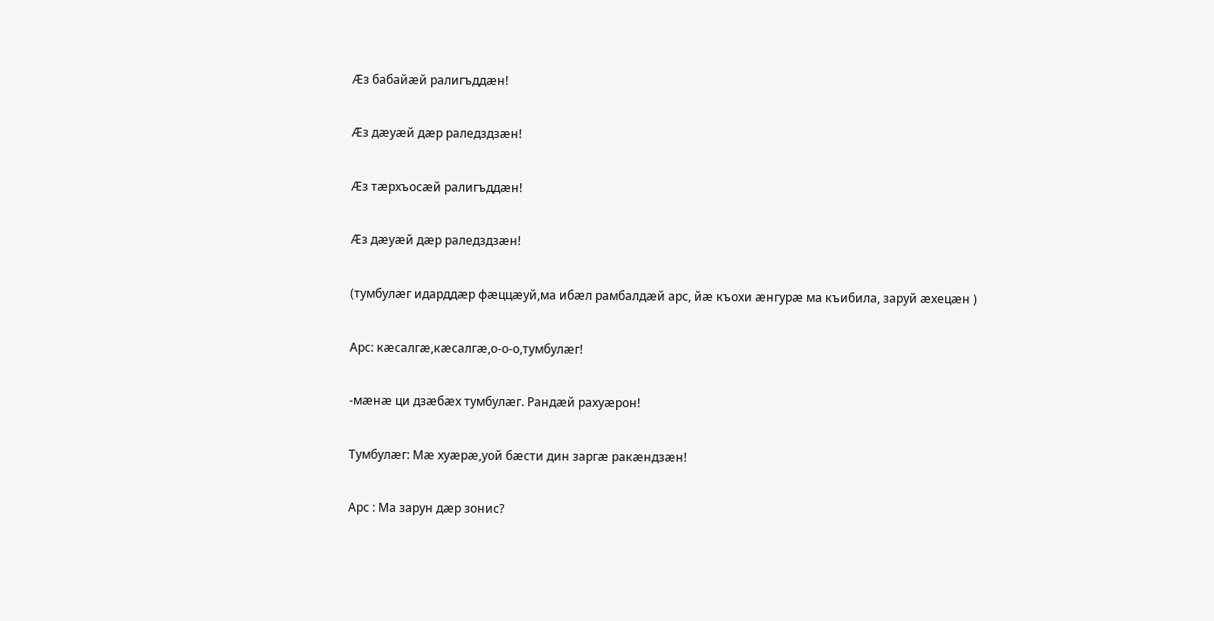Æз бабайæй ралигъддæн!

Æз дæуæй дæр раледздзæн!

Æз тæрхъосæй ралигъддæн!

Æз дæуæй дæр раледздзæн!

(тумбулæг идарддæр фæццæуй,ма ибæл рамбалдæй арс, йæ къохи æнгурæ ма къибила, заруй æхецæн )

Арс: кæсалгæ,кæсалгæ,о-о-о,тумбулæг!

-мæнæ ци дзæбæх тумбулæг. Рандæй рахуæрон!

Тумбулæг: Мæ хуæрæ,уой бæсти дин заргæ ракæндзæн!

Арс : Ма зарун дæр зонис?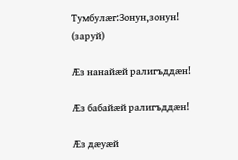Тумбулæг:Зонун,зонун! (заруй)

Æз нанайæй ралигъддæн!

Æз бабайæй ралигъддæн!

Æз дæуæй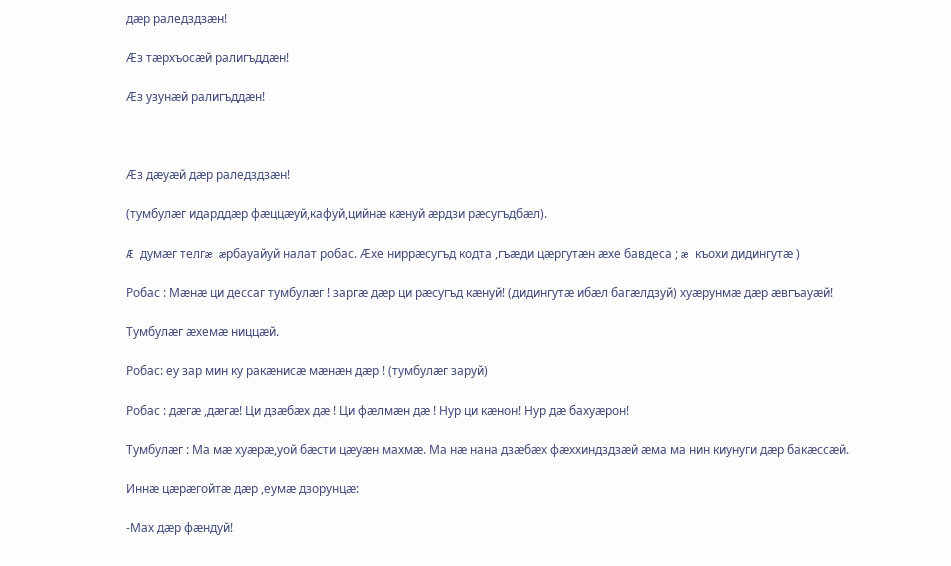дæр раледздзæн!

Æз тæрхъосæй ралигъддæн!

Æз узунæй ралигъддæн!



Æз дæуæй дæр раледздзæн!

(тумбулæг идарддæр фæццæуй,кафуй,цийнæ кæнуй æрдзи рæсугъдбæл).

Æ думæг телгæ æрбауайуй налат робас. Æхе ниррæсугъд кодта ,гъæди цæргутæн æхе бавдеса ; æ къохи дидингутæ )

Робас : Мæнæ ци дессаг тумбулæг ! заргæ дæр ци рæсугъд кæнуй! (дидингутæ ибæл багæлдзуй) хуæрунмæ дæр æвгъауæй!

Тумбулæг æхемæ ниццæй.

Робас: еу зар мин ку ракæнисæ мæнæн дæр ! (тумбулæг заруй)

Робас : дæгæ ,дæгæ! Ци дзæбæх дæ ! Ци фæлмæн дæ ! Нур ци кæнон! Нур дæ бахуæрон!

Тумбулæг : Ма мæ хуæрæ,уой бæсти цæуæн махмæ. Ма нæ нана дзæбæх фæххиндздзæй æма ма нин киунуги дæр бакæссæй.

Иннæ цæрæгойтæ дæр ,еумæ дзорунцæ:

-Мах дæр фæндуй!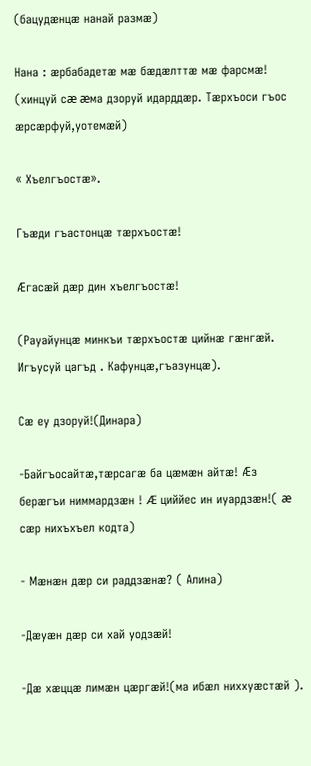(бацудæнцæ нанай размæ)

Нана : æрбабадетæ мæ бæдæлттæ мæ фарсмæ! (хинцуй сæ æма дзоруй идарддæр. Тæрхъоси гъос æрсæрфуй,уотемæй)

« Хъелгъостæ».

Гъæди гъастонцæ тæрхъостæ!

Æгасæй дæр дин хъелгъостæ!

(Рауайунцæ минкъи тæрхъостæ цийнæ гæнгæй. Игъусуй цагъд . Кафунцæ,гъазунцæ).

Сæ еу дзоруй!(Динара)

-Байгъосайтæ,тæрсагæ ба цæмæн айтæ! Æз берæгъи ниммардзæн ! Æ циййес ин иуардзæн!( æ сæр нихъхъел кодта)

- Мæнæн дæр си раддзæнæ? ( Алина)

-Дæуæн дæр си хай уодзæй!

-Дæ хæццæ лимæн цæргæй!(ма ибæл ниххуæстæй ).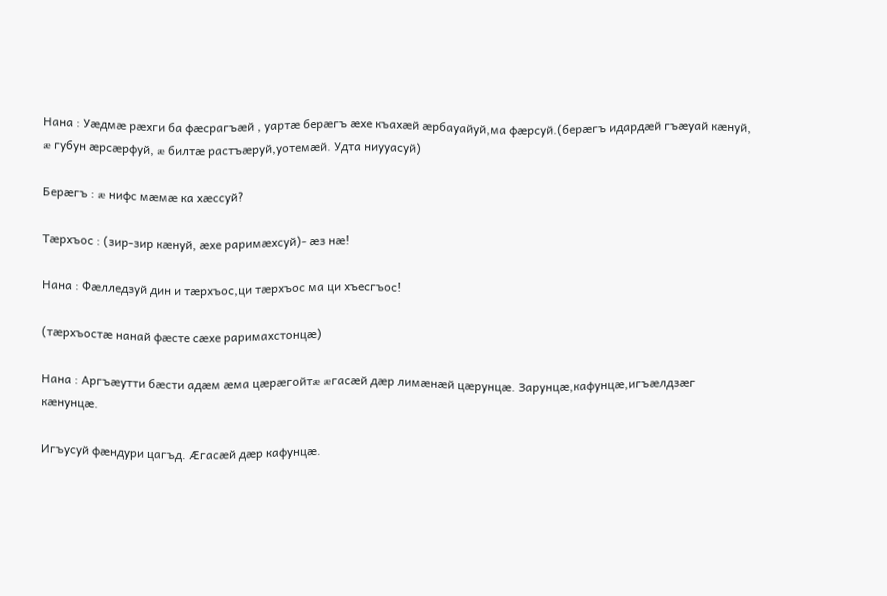Нана : Уæдмæ рæхги ба фæсрагъæй , уартæ берæгъ æхе къахæй æрбауайуй,ма фæрсуй.(берæгъ идардæй гъæуай кæнуй, æ губун æрсæрфуй, æ билтæ растъæруй,уотемæй. Удта ниууасуй)

Берæгъ : æ нифс мæмæ ка хæссуй?

Тæрхъос : (зир-зир кæнуй, æхе раримæхсуй)- æз нæ!

Нана : Фæлледзуй дин и тæрхъос,ци тæрхъос ма ци хъесгъос!

(тæрхъостæ нанай фæсте сæхе раримахстонцæ)

Нана : Аргъæутти бæсти адæм æма цæрæгойтæ æгасæй дæр лимæнæй цæрунцæ. Зарунцæ,кафунцæ,игъæлдзæг кæнунцæ.

Игъусуй фæндури цагъд. Æгасæй дæр кафунцæ.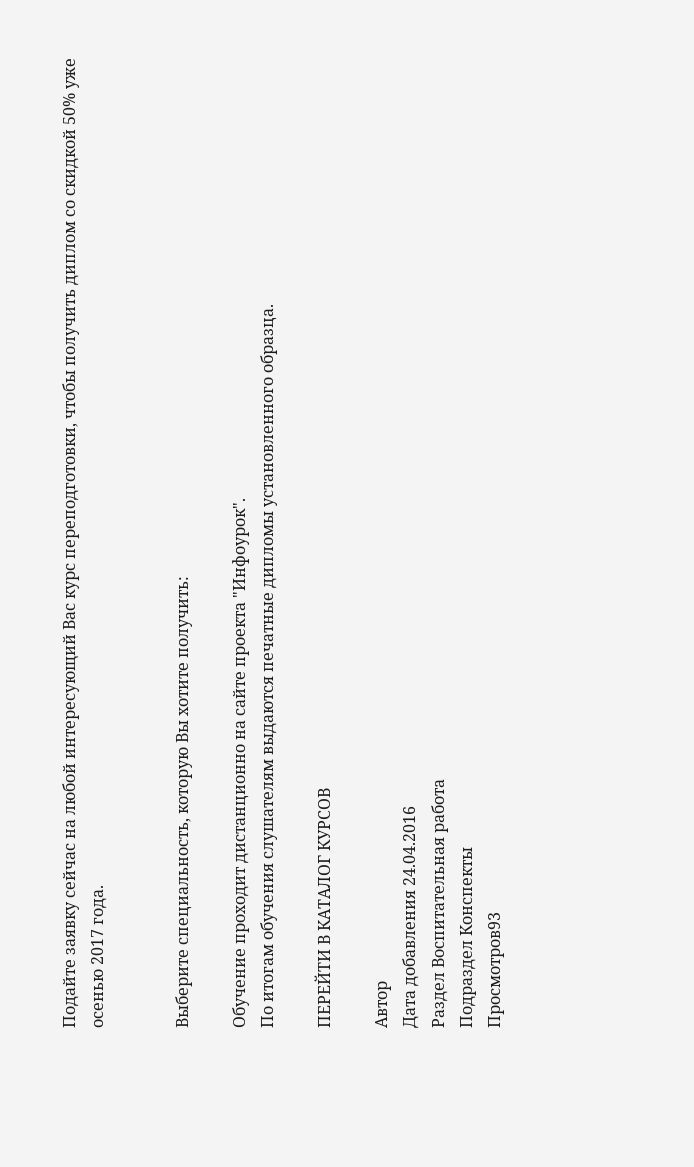Подайте заявку сейчас на любой интересующий Вас курс переподготовки, чтобы получить диплом со скидкой 50% уже осенью 2017 года.


Выберите специальность, которую Вы хотите получить:

Обучение проходит дистанционно на сайте проекта "Инфоурок".
По итогам обучения слушателям выдаются печатные дипломы установленного образца.

ПЕРЕЙТИ В КАТАЛОГ КУРСОВ

Автор
Дата добавления 24.04.2016
Раздел Воспитательная работа
Подраздел Конспекты
Просмотров93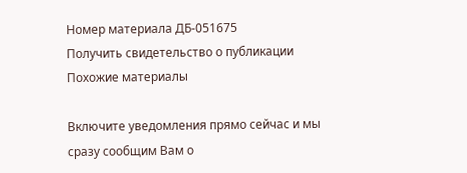Номер материала ДБ-051675
Получить свидетельство о публикации
Похожие материалы

Включите уведомления прямо сейчас и мы сразу сообщим Вам о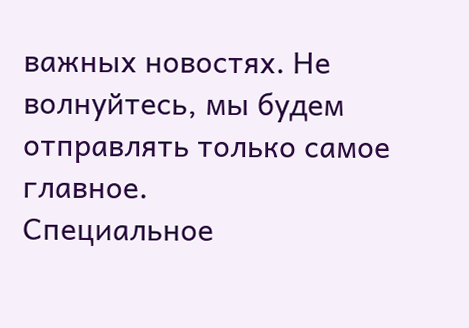важных новостях. Не волнуйтесь, мы будем отправлять только самое главное.
Специальное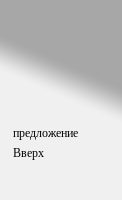предложение
Вверх